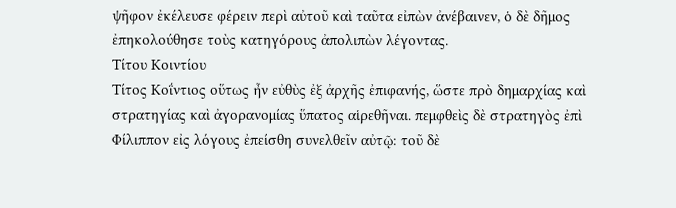ψῆφον ἐκέλευσε φέρειν περὶ αὐτοῦ καὶ ταῦτα εἰπὼν ἀνέβαινεν, ὁ δὲ δῆμος ἐπηκολούθησε τοὺς κατηγόρους ἀπολιπὼν λέγοντας.
Τίτου Κοιντίου
Τίτος Κοΐντιος οὕτως ἦν εὐθὺς ἐξ ἀρχῆς ἐπιφανής, ὥστε πρὸ δημαρχίας καὶ στρατηγίας καὶ ἀγορανομίας ὕπατος αἱρεθῆναι. πεμφθεὶς δὲ στρατηγὸς ἐπὶ Φίλιππον εἰς λόγους ἐπείσθη συνελθεῖν αὐτῷ: τοῦ δὲ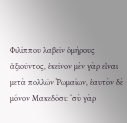Φιλίππου λαβεῖν ὁμήρους ἀξιοῦντος, ἐκεῖνον μὲν γὰρ εἶναι μετὰ πολλῶν Ῥωμαίων, ἑαυτὸν δὲ μόνον Μακεδόσι: ‘σὺ γὰρ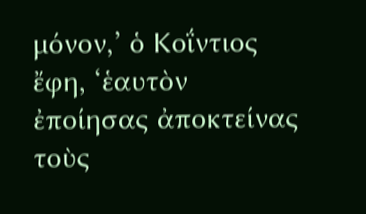μόνον,’ ὁ Κοΐντιος ἔφη, ‘ἑαυτὸν ἐποίησας ἀποκτείνας τοὺς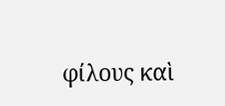φίλους καὶ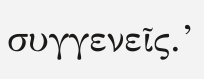συγγενεῖς.’